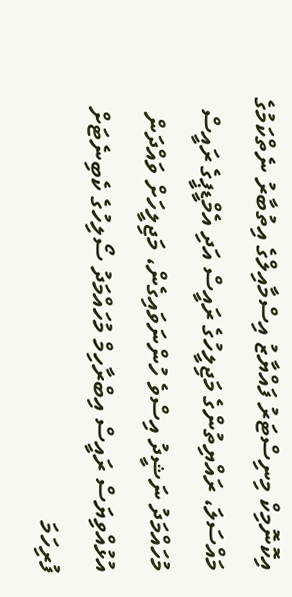އިކޮނޮމިކް މިނިސްޓަރު ފައްޔާޒު އިސްމާއިލްގެ އިތުބާރު ނެތްކަމުގެ މައްސަލަ، ރައްޔިތުންގެ މަޖިލީހުގެ ރައީސް އަދި އެމްޑީޕީގެ ރައީސް މުހައްމަދު ނަޝީދު އިސްވެ ހުންނަވައިގެން، މަޖިލީހަށް ވައްދަން އުޅުއްވިޔަސް ރައީސް އިބްރާހިމް މުހައްމަދު ސޯލިހުގެ ކެބިނެޓަށް ފުރިހަމަ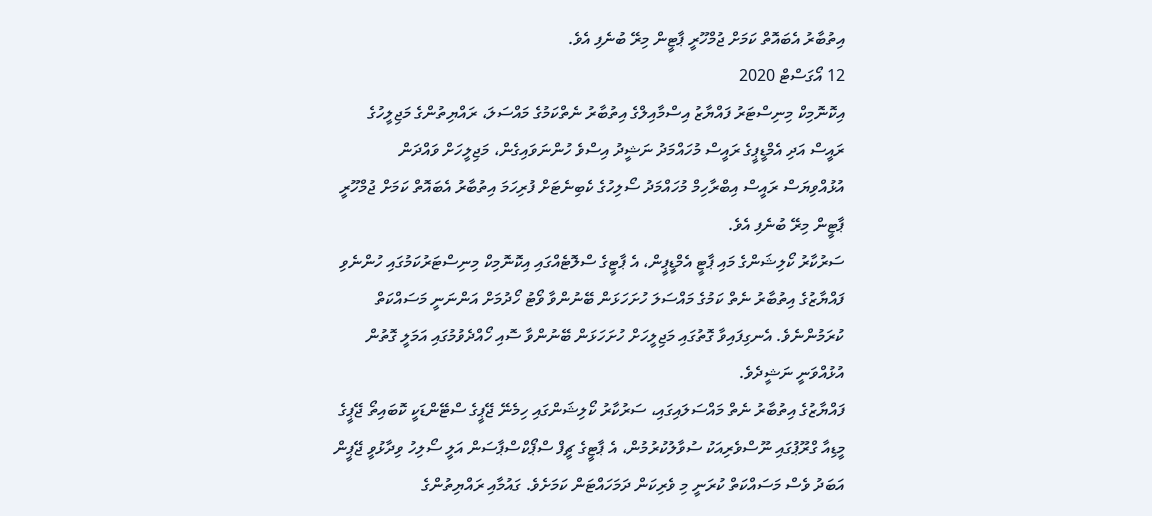އިތުބާރު އެބައޮތް ކަމަށް ޖުމްހޫރީ ޕާޓީން މިރޭ ބުނެފި އެވެ.
12 އޯގަސްޓް 2020
އިކޮނޮމިކް މިނިސްޓަރު ފައްޔާޒު އިސްމާއިލްގެ އިތުބާރު ނެތްކަމުގެ މައްސަލަ، ރައްޔިތުންގެ މަޖިލީހުގެ ރައީސް އަދި އެމްޑީޕީގެ ރައީސް މުހައްމަދު ނަޝީދު އިސްވެ ހުންނަވައިގެން، މަޖިލީހަށް ވައްދަން އުޅުއްވިޔަސް ރައީސް އިބްރާހިމް މުހައްމަދު ސޯލިހުގެ ކެބިނެޓަށް ފުރިހަމަ އިތުބާރު އެބައޮތް ކަމަށް ޖުމްހޫރީ ޕާޓީން މިރޭ ބުނެފި އެވެ.
ސަރުކާރު ކޯލިޝަންގެ މައި ޕާޓީ އެމްޑީޕީން، އެ ޕާޓީގެ ސްލޮޓެއްގައި އިކޮނޮމިކް މިނިސްޓަރުކަމުގައި ހުންނެވި ފައްޔާޒުގެ އިތުބާރު ނެތް ކަމުގެ މައްސަލަ ހުށަހަޅަން ބޭނުންވާ ވޯޓު ހޯދުމަށް އަންނަނީ މަސައްކަތް ކުރަމުންނެވެ. އެނގިފައިވާ ގޮތުގައި މަޖިލީހަށް ހުށަހަޅަން ބޭނުންވާ ސޮއި ހޯއްދެވުމުގައި އަމަލީ ގޮތުން އުޅުއްވަނީ ނަޝީދެވެ.
ފައްޔާޒުގެ އިތުބާރު ނެތް މައްސަލައިގައި، ސަރުކާރު ކޯލިޝަންގައި ހިމެނޭ ޖޭޕީގެ ސްޓޭންޑަކީ ކޮބައިތޯ ޖޭޕީގެ މީޑިއާ ގްރޫޕުގައި ނޫސްވެރިއަކު ސުވާލުކުރުމުން، އެ ޕާޓީގެ ޗީފް ސްޕޯކްސްޕާސަން އަލީ ސޯލިހު ވިދާޅުވީ ޖޭޕީން އަބަދު ވެސް މަސައްކަތް ކުރަނީ މި ވެރިކަން ދަމަހައްޓަން ކަމަށެވެ. ގައުމާއި ރައްޔިތުންގެ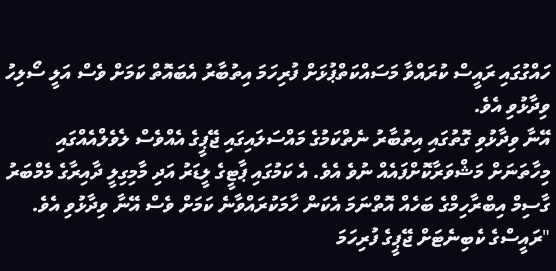ހައްގުގައި ރައީސް ކުރައްވާ މަސައްކަތްޕުޅަށް ފުރިހަމަ އިތުބާރު އެބައޮތް ކަމަށް ވެސް އަލީ ސޯލިހު ވިދާޅުވި އެވެ.
އޭނާ ވިދާޅުވި ގޮތުގައި އިތުބާރު ނެތްކަމުގެ މައްސަލައިގައި ޖޭޕީގެ އެއްވެސް ލެވެލްއެއްގައި މިހާތަނަށް މަޝްވަރާކޮށްފައެއް ނުވެ އެވެ. އެ ކަމުގައި ޕާޓީގެ ލީޑަރު އަދި މާމިގިލީ ދާއިރާގެ މެމްބަރު ގާސިމް އިބްރާހިމްގެ ބަހެއް އޮތްނަމަ އެކަން ހާމަކުރައްވާނެ ކަމަށް ވެސް އޭނާ ވިދާޅުވި އެވެ.
"ރައީސްގެ ކެބިނެޓަށް ޖޭޕީގެ ފުރިހަމަ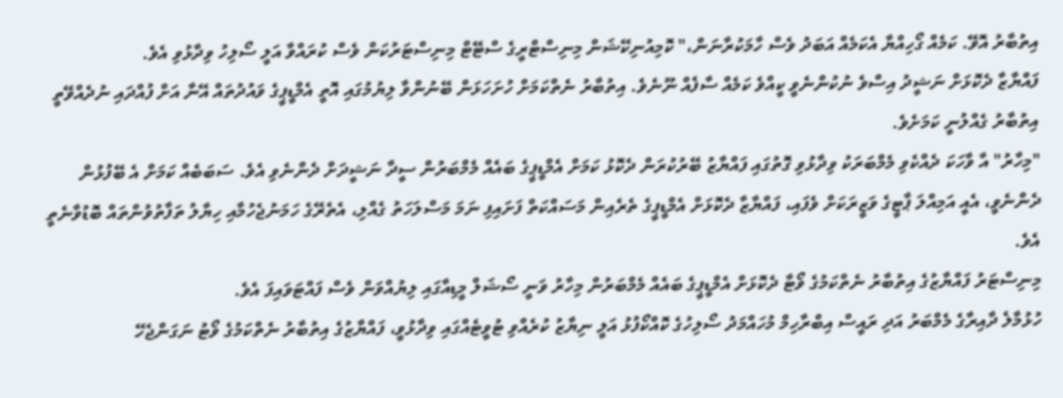އިތުބާރު އޮވޭ. ކަމެއް ގޯހިއްޔާ އެކަމެއް އަބަދު ވެސް ހާމަކުރާނަން،" ކޮމިއުނިކޭޝަން މިނިސްޓްރީގެ ސްޓޭޓް މިނިސްޓަރުކަން ވެސް ކުރައްވާ އަލީ ސޯލިހު ވިދާޅުވި އެވެ.
ފައްޔާޒާ ދެކޮޅަށް ނަޝީދު އިސްވެ ނުކުންނެވީ ކީއްވެ ކަމެއް ސާފެއް ނޫނެވެ. އިތުބާރު ނެތްކަމަށް ހުށަހަޅަން ބޭނުންވާ ލިޔުމުގައި އޮތީ އެމްޑީޕީގެ ވައުދުތައް އޭނާ އަށް ފުއްދައި ނުދެއްވޭތީ އިތުބާރު ގެއްލުނީ ކަމަށެވެ.
"މިހާރު" އާ ވާހަކަ ދެއްކެވި މެމްބަރަކު ވިދާޅުވި ގޮތުގައި ފައްޔާޒު ބޭރުކުރަން ދެކޮޅު ކަމަށް އެމްޑީޕީގެ ބައެއް މެމްބަރުން ސީދާ ނަޝީދަށް ދެންނެވި އެވެ. ސަބަބެއް ކަމަށް އެ ބޭފުޅުން ދެންނެވީ، އެއީ އަމިއްލަ ޕާޓީގެ ވަޒީރަކަށް ވެފައި، ފައްޔާޒާ ދެކޮޅަށް އެމްޑީޕީގެ ތެރެއިން މަސައްކަތް ފަށައިފި ނަމަ މަސްލަހަތު ގެއްލި، އެތެރޭގެ ހަމަނުޖެހުމާއި ހިޔާލު ތަފާތުވުންތައް ބޮޑުވާނެތީ އެވެ.
މިނިސްޓަރު ފައްޔާޒުގެ އިތުބާރު ނެތްކަމުގެ ވޯޓާ ދެކޮޅަށް އެމްޑީޕީގެ ބައެއް މެމްބަރުން މިހާރު ވަނީ ސޯޝަލް މީޑިއާގައި ލިޔުއްވަން ވެސް ފައްޓަވައިފަ އެވެ.
ހުޅުމާލެ ދާއިރާގެ މެމްބަރު އަދި ރައީސް އިބްރާހިމް މުހައްމަދު ސޯލިހުގެ ކޮއްކޯފުޅު އަލީ ނިޔާޒު ކުރެއްވި ޓުވީޓެއްގައި ވިދާޅުވީ، ފައްޔާޒުގެ އިތުބާރު ނެތްކަމުގެ ވޯޓު ނަގަންޖެހޭ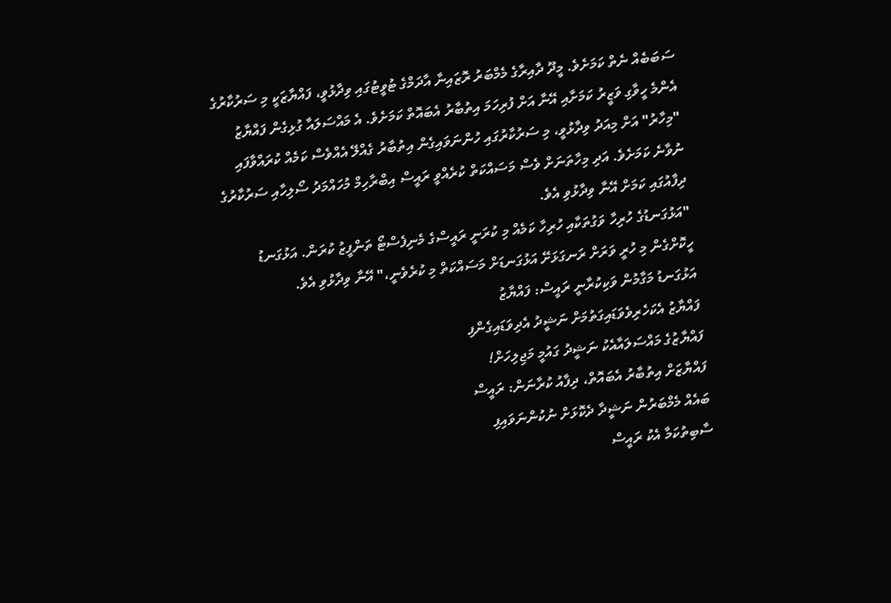ސަބަބެއް ނެތް ކަމަށެވެ. މީދޫ ދާއިރާގެ މެމްބަރު ރޮޒައިނާ އާދަމްގެ ޓުވީޓުގައި ވިދާޅުވީ، ފައްޔާޒަކީ މި ސަރުކާރުގެ އެންމެ ހީވާގި ވަޒީރު ކަމަށާއި އޭނާ އަށް ފުރިހަމަ އިތުބާރު އެބައޮތް ކަމަށެވެ. އެ މައްސަލައާ ގުޅިގެން ފައްޔާޒު "މިހާރު" އަށް މިއަދު ވިދާޅުވީ، މި ސަރުކާރުގައި ހުންނަވައިގެން އިތުބާރު ގެއްލޭ އެއްވެސް ކަމެއް ކުރައްވާފައި ނުވާނެ ކަމަށެވެ. އަދި މިހާތަނަށް ވެސް މަސައްކަތް ކުރެއްވީ ރައީސް އިބްރާހިމް މުހައްމަދު ސޯލިހާއި ސަރުކާރުގެ ދިފާއުގައި ކަމަށް އޭނާ ވިދާޅުވި އެވެ.
"އަޅުގަނޑުގެ ހުރިހާ ވަގުތަކާއި ހުރިހާ ކަމެއް މި ކުރަނީ ރައީސްގެ މެނިފެސްޓޯ ތަންފީޒު ކުރަން. އަޅުގަނޑު ހީކޮށްގެން މި ހުރީ ވަރަށް ރަނގަޅަށޭ އަޅުގަނޑަށް މަސައްކަތް މި ކުރެވެނީ،" އޭނާ ވިދާޅުވި އެވެ.
އަޅުގަނޑު މަގާމުން ވަކިކުރާނީ ރައީސް: ފައްޔާޒު
ފައްޔާޒު އެކަހެރިވެވަޑައިގަތުމަށް ނަޝީދު އެދިވަޑައިގެންފި
ފައްޔާޒުގެ މައްސަލައާއެކު ނަޝީދު ގައުމީ މަޖިލިހަށް!
ފައްޔާޒަށް އިތުބާރު އެބައޮތް، ދިފާއު ކުރާނަން: ރައީސް
ބައެއް މެމްބަރުން ނަޝީދާ ދެކޮޅަށް ނުކުންނަވައިފި
ސާބިތުކަމާ އެކު ރައީސް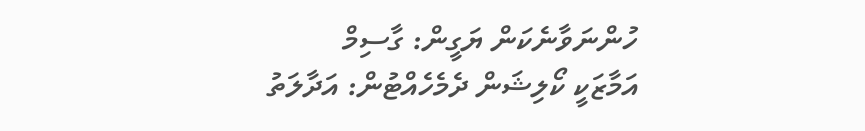ހުންނަވާނެކަން ޔަގީން: ގާސިމް
އަމާޒަކީ ކޯލިޝަން ދެމެހެއްޓުން: އަދާލަތު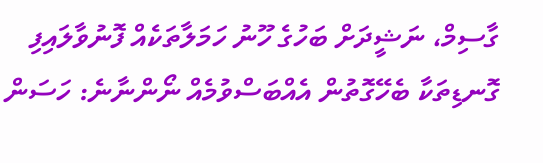ގާސިމް، ނަޝީދަށް ބަހުގެ ހޫނު ހަމަލާތަކެއް ފޮނުވާލައިފި
ގޮނޑިތަކާ ބެހޭގޮތުން އެއްބަސްވުމެއް ނޯންނާނެ: ހަސަން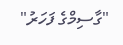"ގާސިމްގެ ފަހަރު"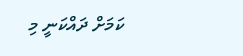ކަމަށް ދައްކަނީ މި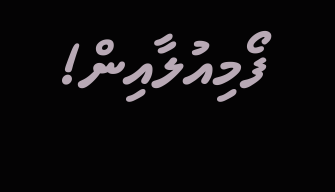ފޯމިއުލާއިން!